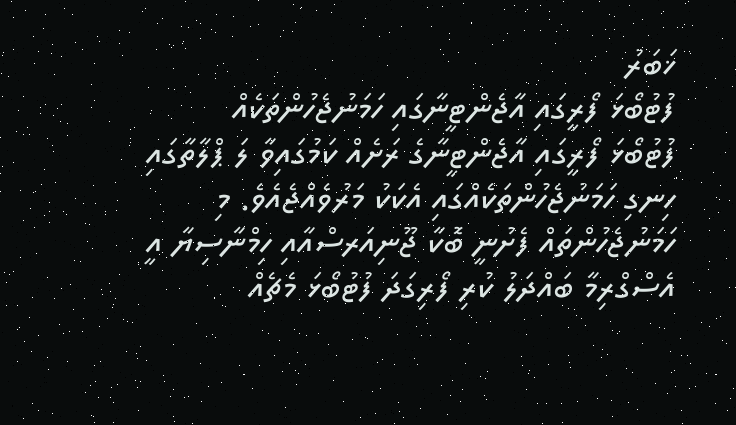ޚަބަރު
ފުޓުބޯޅަ ފޯރީގައި އާޖެންޓީނާގައި ހަމަނުޖެހުންތަކެއް
ފުޓުބޯޅަ ފޯރީގައި އާޖެންޓީނާގެ ރަށެއް ކަމުގައިވާ ލަ ޕްލާތާގައި ހިނގި ހަމަނުޖެހުންތަކެއްގައި އެކަކު މަރުވެއްޖެއެވެ. މި ހަމަނުޖެހުންތައް ފެށުނީ ބޮކާ ޖޫނިއަރސްއާއި ހިމްނާސިޔާ އީ އެސްގްރިމާ ބައްދަލު ކުރި ފޯރިގަދަ ފުޓުބޯޅަ މެޗެއް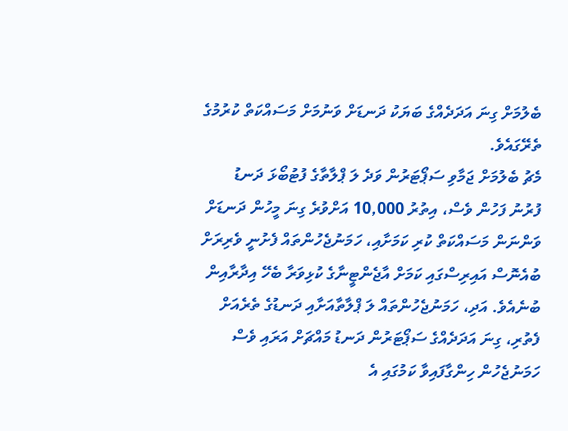ބެލުމަށް ގިނަ އަދަދެއްގެ ބަޔަކު ދަނޑަށް ވަނުމަށް މަސައްކަތް ކުރުމުގެ ތެރޭގައެވެ.
މެޗު ބެލުމަށް ޖަމާވި ސަޕޯޓަރުން ވަދެ ލަ ޕްލާތާގެ ފުޓުބޯޅަ ދަނޑު ފުރުނު ފަހުން ވެސް، އިތުރު 10,000 އަށްވުރެ ގިނަ މީހުން ދަނޑަށް ވަންނަން މަސައްކަތް ކުރި ކަމަށާއި، ހަމަނުޖެހުންތައް ފެށުނީ ވެރިރަށް ބުއެނޮސް އައިރިސްގައި ކަމަށް އާޖެންޓީނާގެ ކުޅިވަރާ ބެހޭ އިދާރާއިން ބުނެއެވެ. އަދި، ހަމަނުޖެހުންތައް ލަ ޕްލާތާއަށާއި ދަނޑުގެ ތެރެއަށް ފެތުރި، ގިނަ އަދަދެއްގެ ސަޕޯޓަރުން ދަނޑު މައްޗަށް އަރައި ވެސް ހަމަނުޖެހުން ހިންގާފައިވާ ކަމުގައި އެ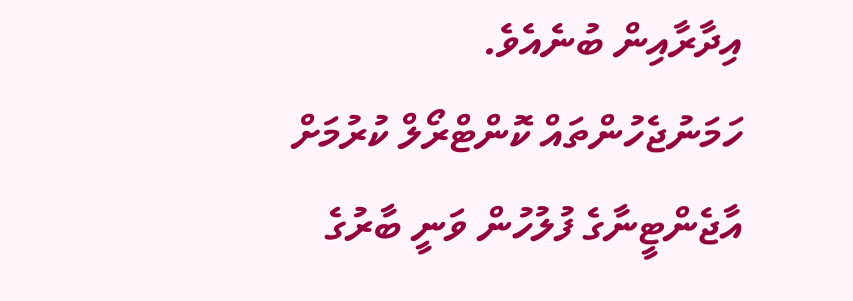އިދާރާއިން ބުނެއެވެ.
ހަމަނުޖެހުންތައް ކޮންޓްރޯލް ކުރުމަށް އާޖެންޓީނާގެ ފުލުހުން ވަނީ ބާރުގެ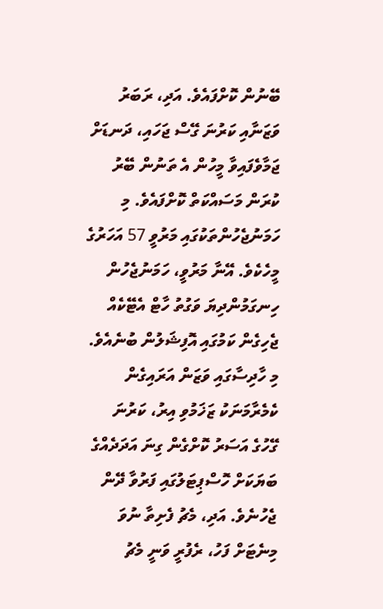ބޭނުން ކޮށްފައެވެ. އަދި، ރަބަރު ވަޒަނާއި ކަރުނަ ގޭސް ޖަހައި، ދަނޑަށް ޖަމާވެފައިވާ މީހުން އެ ތަނުން ބޭރު ކުރަން މަސައްކަތް ކޮށްފައެވެ. މި ހަމަނުޖެހުންތަކުގައި މަރުވީ 57 އަހަރުގެ މީހެކެވެ. އޭނާ މަރުވީ، ހަމަނުޖެހުން ހިނގަމުންދިޔަ ވަގުތު ހާޓް އެޓޭކެއް ޖެހިގެން ކަމުގައި އޮފިޝަލުން ބުނެއެވެ.
މި ހާދިސާގައި ވަޒަން އަރައިގެން ކެމެރާމަނަކު ޒަޚަމުވި އިރު، ކަރުނަ ގޭހުގެ އަސަރު ކޮށްގެން ގިނަ އަދަދެއްގެ ބަޔަކަށް ހޮސްޕިޓަލުގައި ފަރުވާ ދޭން ޖެހުނެވެ. އަދި، މެޗު ފެށިތާ ނުވަ މިނެޓަށް ފަހު، ރެފުރީ ވަނީ މެޗު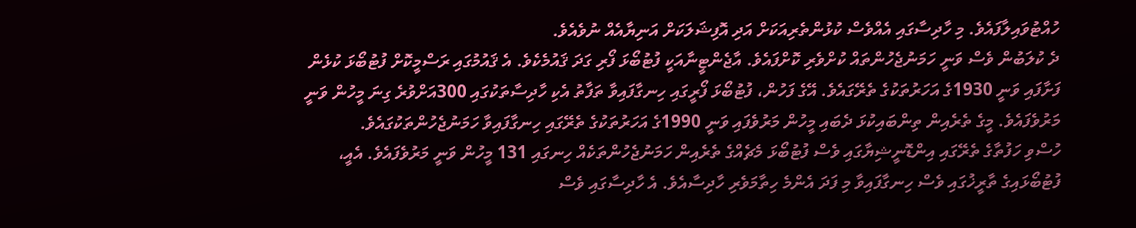ހުއްޓުވައިލާފައެވެ. މި ހާދިސާގައި އެއްވެސް ކުޅުންތެރިއަކަށް އަދި އޮފިޝަލަކަށް އަނިޔާއެއް ނުވެއެވެ.
ދެ ކުލަބުން ވެސް ވަނީ ހަމަނުޖެހުންތައް ކުށްވެރި ކޮށްފައެވެ. އާޖެންޓީނާއަކީ ފުޓުބޯޅަ ފޯރި ގަދަ ޤައުމެކެވެ. އެ ޤައުމުގައި ރަސްމީކޮށް ފުޓުބޯޅަ ކުޅެން ފަށާފައި ވަނީ 1930ގެ އަހަރުތަކުގެ ތެރޭގައެވެ. އޭގެ ފަހުން، ފުޓުބޯޅަ ފޯރީގައި ހިނގާފައިވާ ތަފާތު އެކި ހާދިސާތަކުގައި 300އަށްވުރެ ގިނަ މީހުން ވަނީ މަރުވެފައެވެ. މީގެ ތެރެއިން ތިންބައިކުޅަ ދެބައި މީހުން މަރުވެފައި ވަނީ 1990ގެ އަހަރުތަކުގެ ތެރޭގައި ހިނގާފައިވާ ހަމަނުޖެހުންތަކުގައެވެ.
ހުސްވި ހަފުތާގެ ތެރޭގައި އިންޑޮނީޝިޔާގައި ވެސް ފުޓުބޯޅަ މެޗެއްގެ ތެރެއިން ހަމަނުޖެހުންތަކެއް ހިނގައި 131 މީހުން ވަނީ މަރުވެފައެވެ. އެއީ، ފުޓުބޯޅައިގެ ތާރީޚުގައި ވެސް ހިނގާފައިވާ މި ފަދަ އެންމެ ހިތާމަވެރި ހާދިސާއެވެ. އެ ހާދިސާގައި ވެސް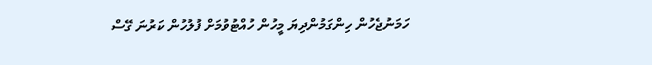ހަމަނުޖެހުން ހިންގަމުންދިޔަ މީހުން ހުއްޓުވުމަށް ފުލުހުން ކަރުނަ ގޭސް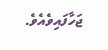ޖަހާފައިވެއެވެ.